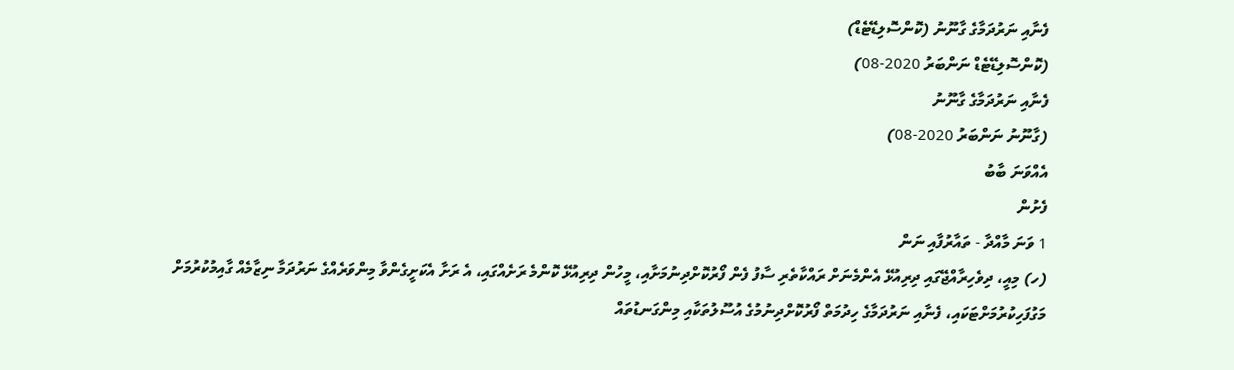ފެނާއި ނަރުދަމާގެ ގާނޫނު (ކޮންސޮލިޑޭޓެޑް)
(ކޮންސޮލިޑޭޓެޑް ނަންބަރު 2020-08)
ފެނާއި ނަރުދަމާގެ ގާނޫނު
(ގާނޫނު ނަންބަރު 2020-08)
އެއްވަނަ ބާބު
ފެށުން
1 ވަނަ މާއްދާ - ތައާރުފާއި ނަން
(ހ) މިއީ، ދިވެހިރާއްޖޭގައި ދިރިއުޅޭ އެންމެނަށް ރައްކާތެރި ސާފު ފެން ފޯރުކޮށްދިނުމަށާއި، މީހުން ދިރިއުޅޭ ކޮންމެ ރަށެއްގައި، އެ ރަށާ އެކަށީގެންވާ މިންވަރެއްގެ ނަރުދަމާ ނިޒާމެއް ގާއިމުކުރުމަށް މަގުފަހިކުރުމަށްޓަކައި، ފެނާއި ނަރުދަމާގެ ހިދުމަތް ފޯރުކޮށްދިނުމުގެ އުސޫލުތަކާއި މިންގަނޑުތައް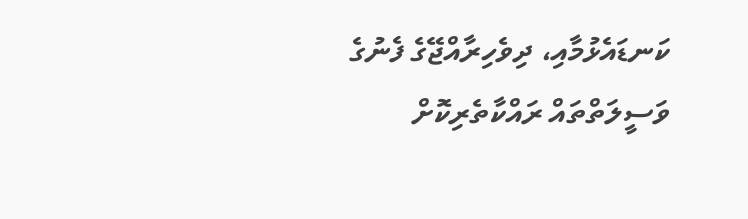ކަނޑައެޅުމާއި، ދިވެހިރާއްޖޭގެ ފެނުގެ ވަސީލަތްތައް ރައްކާތެރިކޮށް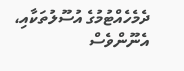ދެމެހެއްޓުމުގެ އުސޫލުތަކާއި، އެނޫންވެސް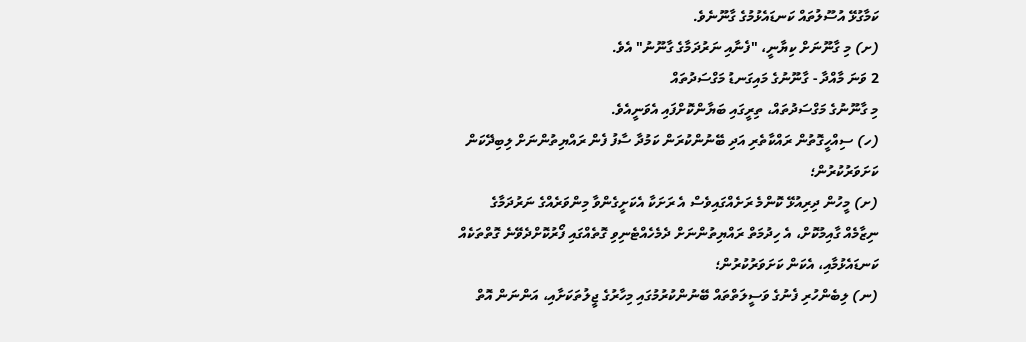ކަމާގުޅޭ އުސޫލުތައް ކަނޑައެޅުމުގެ ގާނޫނެވެ.
(ށ) މި ގާނޫނަށް ކިޔާނީ، "ފެނާއި ނަރުދަމާގެ ގާނޫނު" އެވެ.
2 ވަނަ މާއްދާ - ގާނޫނުގެ މައިގަނޑު މަގްސަދުތައް
މި ގާނޫނުގެ މަގްސަދުތައް، ތިރީގައި ބަޔާންކޮށްފައި އެވަނީއެވެ.
(ހ) ސިއްހީގޮތުން ރައްކާތެރި އަދި ބޭނުންކުރަން ކަމުދާ ސާފު ފެން ރައްޔިތުންނަށް ލިބިދޭކަން ކަށަވަރުކުރުން؛
(ށ) މީހުން ދިރިއުޅޭ ކޮންމެ ރަށެއްގައިވެސް އެ ރަށަކާ އެކަށީގެންވާ މިންވަރެއްގެ ނަރުދަމާގެ ނިޒާމެއް ގާއިމުކޮށް، އެ ހިދުމަތް ރައްޔިތުންނަށް ދެމެހެއްޓެނިވި ގޮތެއްގައި ފޯރުކޮށްދެވޭނެ ގޮތްތަކެއް ކަނޑައެޅުމާއި، އެކަން ކަށަވަރުކުރުން؛
(ނ) ލިބެންހުރި ފެނުގެ ވަސީލަތްތައް ބޭނުންކުރުމުގައި މިހާރުގެ ޖީލުތަކަށާއި، އަންނަން އޮތް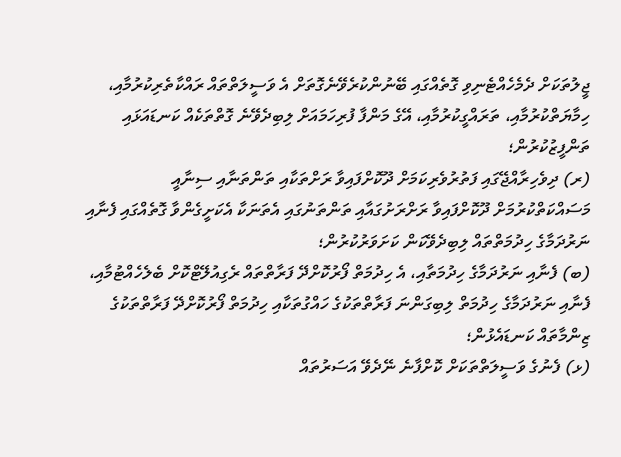ޖީލުތަކަށް ދެމެހެއްޓެނިވި ގޮތެއްގައި ބޭނުންކުރެވޭނެގޮތަށް އެ ވަސީލަތްތައް ރައްކާތެރިކުރުމާއި، ހިމާޔަތްކުރުމާއި، ތަރައްގީކުރުމާއި، އޭގެ މަންފާ ފުރިހަމައަށް ލިބިދެވޭނެ ގޮތްތަކެއް ކަނޑައަޅައި ތަންފީޒުކުރުން؛
(ރ) ދިވެހިރާއްޖޭގައި ފަތުރުވެރިކަމަށް ދޫކޮށްފައިވާ ރަށްތަކާއި ތަންތަނާއި ސިނާއީ މަސައްކަތްކުރުމަށް ދޫކޮށްފައިވާ ރަށްރަށުގައާއި ތަންތަނުގައި އެތަނަކާ އެކަށީގެންވާ ގޮތެއްގައި ފެނާއި ނަރުދަމާގެ ހިދުމަތްތައް ލިބިދެވޭކަން ކަށަވަރުކުރުން؛
(ބ) ފެނާއި ނަރުދަމާގެ ހިދުމަތާއި، އެ ހިދުމަތް ފޯރުކޮށްދޭ ފަރާތްތައް ރެގިއުލޭޓްކޮށް ބެލެހެއްޓުމާއި، ފެނާއި ނަރުދަމާގެ ހިދުމަތް ލިބިގަންނަ ފަރާތްތަކުގެ ހައްގުތަކާއި ހިދުމަތް ފޯރުކޮށްދޭ ފަރާތްތަކުގެ ޒިންމާތައް ކަނޑައެޅުން؛
(ޅ) ފެނުގެ ވަސީލަތްތަކަށް ކޮށްފާނެ ނޭދެވޭ އަސަރުތައް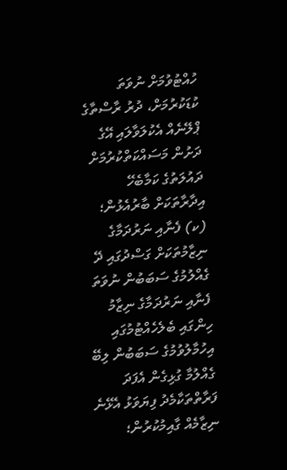ހުއްޓުވުމަށް ނުވަތަ ކުޑަކުރުމަށް، ދުރު ރާސްތާގެ ޕްލޭނެއް އެކުލަވާލައި އޭގެ ދަށުން މަސައްކަތްކުރުމަށް ދައުލަތުގެ ކަމާބެހޭ އިދާރާތަކަށް ބާރުއެޅުން؛
(ކ) ފެނާއި ނަރުދަމާގެ ނިޒާމުތަކަށް ގަސްދުގައި ދޭ ގެއްލުމުގެ ސަބަބުން ނުވަތަ ފެނާއި ނަރުދަމާގެ ނިޒާމު ހިންގައި ބެލެހެއްޓުމުގައި އިހުމާލުވުމުގެ ސަބަބުން ލިބޭ ގެއްލުމާ ގުޅިގެން އެފަދަ ފަރާތްތަކާމެދު ފިޔަވަޅު އެޅޭނެ ނިޒާމެއް ގާއިމުކުރުން؛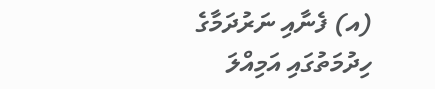(އ) ފެނާއި ނަރުދަމާގެ ހިދުމަތުގައި އަމިއްލަ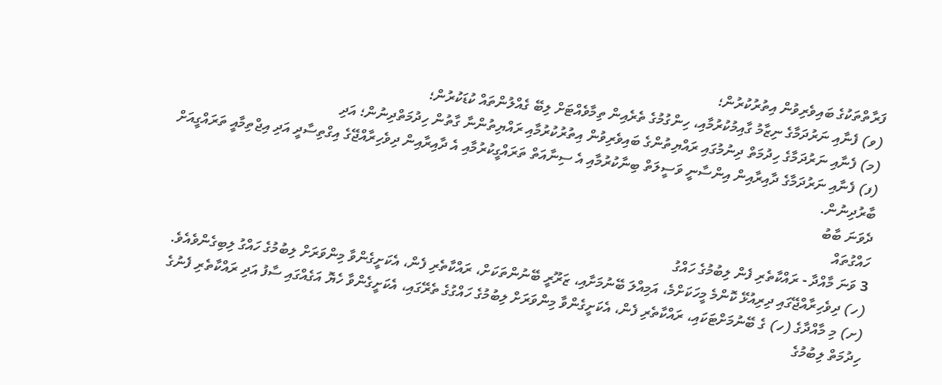ފަރާތްތަކުގެ ބައިވެރިވުން އިތުރުކުރުން؛
(ވ) ފެނާއި ނަރުދަމާގެ ނިޒާމު ގާއިމުކުރުމާއި، ހިންގުމުގެ ތެރެއިން ތިމާވެއްޓަށް ލިބޭ ގެއްލުންތައް ކުޑަކުރުން؛
(މ) ފެނާއި ނަރުދަމާގެ ހިދުމަތް ދިނުމުގައި ރައްޔިތުންގެ ބައިވެރިވުން އިތުރުކުރުމާއި ރައްޔިތުންނާ ގާތުން ހިދުމަތްދިނުން؛ އަދި
(ފ) ފެނާއި ނަރުދަމާގެ ދާއިރާއިން އިންސާނީ ވަސީލަތް ބިނާކުރުމާއި އެ ސިނާއަތް ތަރައްގީކުރުމާއި އެ ދާއިރާއިން ދިވެހިރާއްޖޭގެ އިގްތިސާދީ އަދި އިޖްތިމާއީ ތަރައްގީއަށް ބާރުދިނުން.
ދެވަނަ ބާބު
ހައްގުތައް
3 ވަނަ މާއްދާ - ރައްކާތެރި ފެން ލިބުމުގެ ހައްގު
(ހ) ދިވެހިރާއްޖޭގައި ދިރިއުޅޭ ކޮންމެ މީހަކަށްމެ، އަމިއްލަ ބޭނުމަށާއި، ޒަރޫރީ ބޭނުންތަކަށް، ރައްކާތެރި ފެން، އެކަށީގެންވާ މިންވަރަށް ލިބުމުގެ ހައްގު ލިބިގެންވެއެވެ.
(ށ) މި މާއްދާގެ (ހ) ގެ ބޭނުމަށްޓަކައި، ރައްކާތެރި ފެން، އެކަށީގެންވާ މިންވަރަށް ލިބުމުގެ ހައްގުގެ ތެރޭގައި، އެކަށީގެންވާ ހެޔޮ އަގެއްގައި ސާފު އަދި ރައްކާތެރި ފެނުގެ ހިދުމަތް ލިބުމުގެ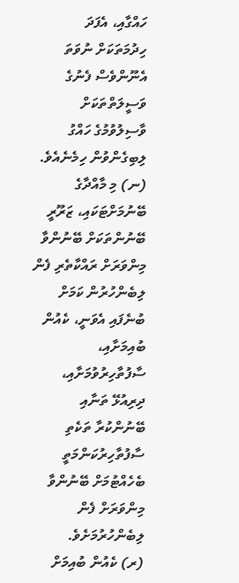ހައްގާއި، އެފަދަ ހިދުމަތަކަށް ނުވަތަ އެނޫންވެސް ފެނުގެ ވަސީލަތްތަކަށް ވާސިލުވުމުގެ ހައްގު ލިބިގެންވުން ހިމެނެއެވެ.
(ނ) މި މާއްދާގެ ބޭނުމަށްޓަކައި، ޒަރޫރީ ބޭނުންތަކަށް ބޭނުންވާ މިންވަރަށް ރައްކާތެރި ފެން ލިބެންހުރުން ކަމަށް ބުނެފައި އެވަނީ، ކެއުން ބުއިމަށާއި، ސާފުތާހިރުވުމަށާއި، ދިރިއުޅޭ ތަނާއި ބޭނުންކުރާ ތަކެތި ސާފުތާހިރުކަންމަތީ ބެހެއްޓުމަށް ބޭނުންވާ މިންވަރަށް ފެން ލިބެންހުރުމަށެވެ.
(ރ) ކެއުން ބުއިމަށް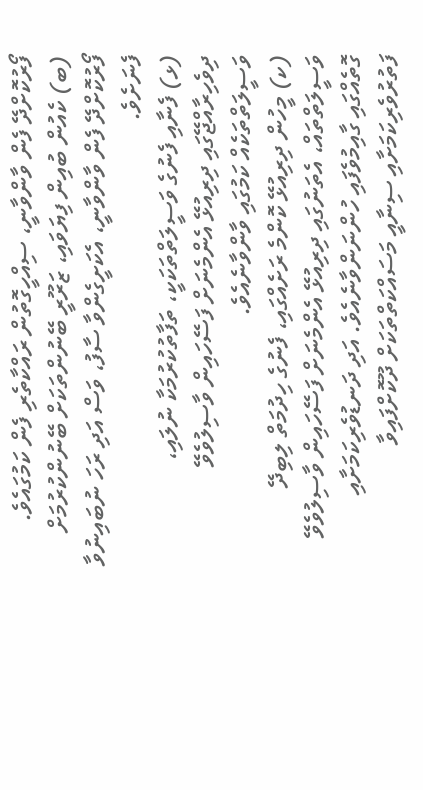ފޯރުކޮށްދޭ ފެން ވާންވާނީ، ސިއްހީގޮތުން ރައްކާތެރި ފެން ކަމުގައެވެ.
(ބ) ކެއުން ބުއިން ފިޔަވައި، ޒަރޫރީ ބޭނުންތަކަށް ބޭނުންކުރުމަށް ފޯރުކޮށްދޭ ފެން ވާންވާނީ، އެކަށީގެންވާ ސާފު، ވަސް އަދި ރަހަ ނުބައިނުވާ ފެނަށެވެ.
(ޅ) ފެނާއި ފެނުގެ ވަސީލަތްތަކަކީ، ތަފާތުކުރުމަކާ ނުލައި، ދިވެހިރާއްޖޭގައި ދިރިއުޅޭ އެންމެނަށް ފަސޭހައިން ވާސިލުވެވޭ ވަސީލަތްތަކެއް ކަމުގައި ވާންވާނެއެވެ.
(ކ) މީހުން ދިރިއުޅޭ ކޮންމެ ރަށެއްގައި، ފެނުގެ ހިދުމަތް ލިބިދޭ ވަސީލަތްތައް، އެތަނުގައި ދިރިއުޅޭ އެންމެނަށް ފަސޭހައިން ވާސިލުވެވޭ ގޮތެއްގައި ގާއިމުވެފައި ހުންނަންވާނެއެވެ. އަދި ދަނޑުވެރިކަމަށާއި ފަތުރުވެރިކަމަށާއި ސިނާއީ މަސައްކަތްތަކަށް ދޫކޮށްފައިވާ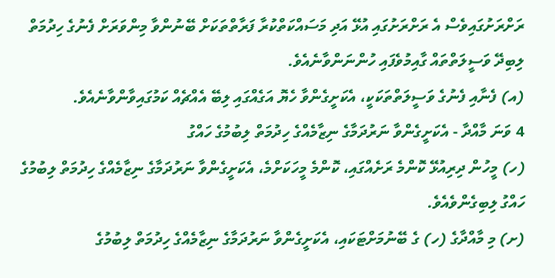ރަށްރަށުގައިވެސް އެ ރަށްރަށުގައި އުޅޭ އަދި މަސައްކަތްކުރާ ފަރާތްތަކަށް ބޭނުންވާ މިންވަރަށް ފެނުގެ ހިދުމަތް ލިބިދޭ ވަސީލަތްތައް ގާއިމުވެފައި ހުންނަންވާނެއެވެ.
(އ) ފެނާއި ފެނުގެ ވަސީލަތްތަކަކީ، އެކަށީގެންވާ ހެޔޮ އަގެއްގައި ލިބޭ އެއްޗެއް ކަމުގައިވާންވާނެއެވެ.
4 ވަނަ މާއްދާ - އެކަށީގެންވާ ނަރުދަމާގެ ނިޒާމެއްގެ ހިދުމަތް ލިބުމުގެ ހައްގު
(ހ) މީހުން ދިރިއުޅޭ ކޮންމެ ރަށެއްގައި، ކޮންމެ މީހަކަށްމެ، އެކަށީގެންވާ ނަރުދަމާގެ ނިޒާމެއްގެ ހިދުމަތް ލިބުމުގެ ހައްގު ލިބިގެންވެއެވެ.
(ށ) މި މާއްދާގެ (ހ) ގެ ބޭނުމަށްޓަކައި، އެކަށީގެންވާ ނަރުދަމާގެ ނިޒާމެއްގެ ހިދުމަތް ލިބުމުގެ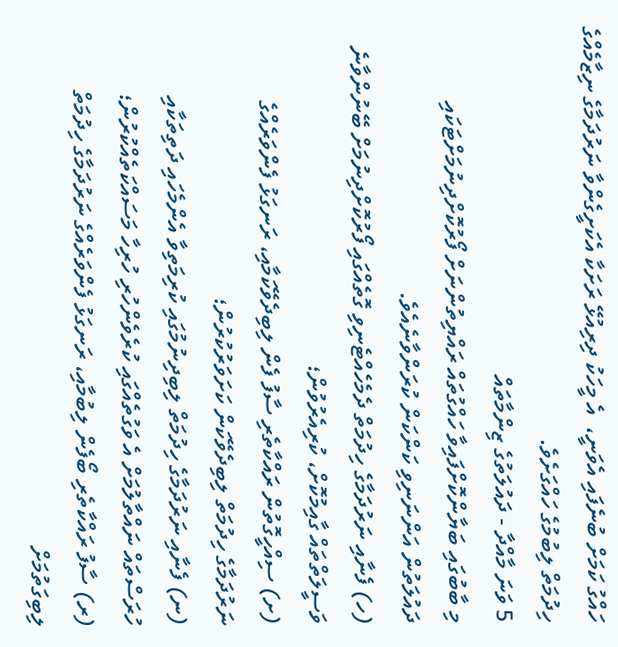ހައްގު ކަމަށް ބުނެފައި އެވަނީ،  އެ މީހަކު ދިރިއުޅޭ ރަށަކާ އެކަށީގެންވާ ނަރުދަމާގެ ނިޒާމެއްގެ ހިދުމަތް ލިބުމުގެ ހައްގަށެވެ.
5 ވަނަ މާއްދާ - ދައުލަތުގެ ޒިންމާތައް
މި ބާބުގައި ބަޔާންކޮށްފައިވާ ހައްގުތައް ރައްޔިތުންނަށް ފޯރުކޮށްދިނުމަށްޓަކައި ދައުލަތުން އަންނަނިވި ކަންކަން ކުރަންވާނެއެވެ.
(ހ) ފެނާއި ނަރުދަމާގެ ހިދުމަތް ދެމެހެއްޓެނިވި ގޮތެއްގައި ފޯރުކޮށްދިނުމަށް ބޭނުންވާނެ ވަސީލަތްތައް ގާއިމުކޮށް، ކުރިއެރުވުން؛
(ށ) ސިއްހީގޮތުން ރައްކާތެރި ސާފު ފެން ލިބިދެވޭކަމާއި، ރަނގަޅު ފެންވަރެއްގެ ނަރުދަމާގެ ހިދުމަތް ލިބިދެވޭކަން ކަށަވަރުކުރުން؛
(ނ) ފެނާއި ނަރުދަމާގެ ހިދުމަތް ލިބިދިނުމުގައި ކުރިމަތިވާ އެންމެހައި ދަތިތަކާއި ހުރަސްތައް ނައްތާލުމަށް އެ ވަގުތެއްގައި ކުރެވެންހުރި ހުރިހާ މަސައްކަތެއްކުރުން؛
(ރ) ސާފު ރައްކާތެރި ބޯފެން ލިބުމާއި، ރަނގަޅު ފެންވަރެއްގެ ނަރުދަމާގެ ހިދުމަތް ލިބިގަތުމަށް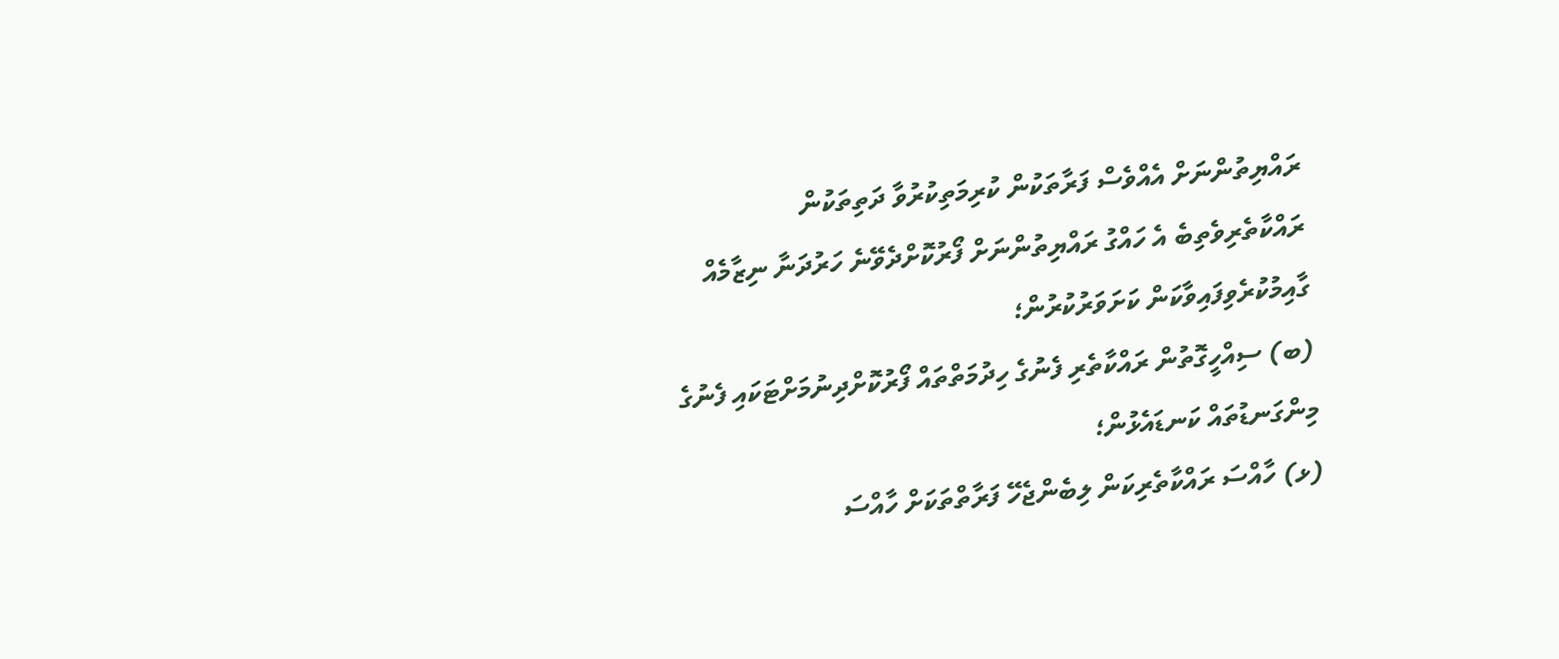ރައްޔިތުންނަށް އެއްވެސް ފަރާތަކުން ކުރިމަތިކުރުވާ ދަތިތަކުން ރައްކާތެރިވެތިބެ އެ ހައްގު ރައްޔިތުންނަށް ފޯރުކޮށްދެވޭނެ ހަރުދަނާ ނިޒާމެއް ގާއިމުކުރެވިފައިވާކަން ކަށަވަރުކުރުން؛
(ބ) ސިއްހީގޮތުން ރައްކާތެރި ފެނުގެ ހިދުމަތްތައް ފޯރުކޮށްދިނުމަށްޓަކައި ފެނުގެ މިންގަނޑުތައް ކަނޑައެޅުން؛
(ޅ) ހާއްސަ ރައްކާތެރިކަން ލިބެންޖެހޭ ފަރާތްތަކަށް ހާއްސަ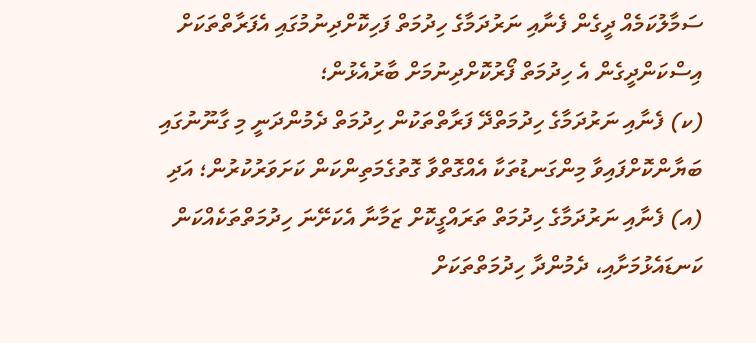ސަމާލުކަމެއް ދީގެން ފެނާއި ނަރުދަމާގެ ހިދުމަތް ފަހިކޮށްދިނުމުގައި އެފަރާތްތަކަށް އިސްކަންދީގެން އެ ހިދުމަތް ފޯރުކޮށްދިނުމަށް ބާރުއެޅުން؛
(ކ) ފެނާއި ނަރުދަމާގެ ހިދުމަތްދޭ ފަރާތްތަކުން ހިދުމަތް ދެމުންދަނީ މި ގާނޫނުގައި ބަޔާންކޮށްފައިވާ މިންގަނޑުތަކާ އެއްގޮތްވާ ގޮތުގެމަތިންކަން ކަށަވަރުކުރުން؛ އަދި
(އ) ފެނާއި ނަރުދަމާގެ ހިދުމަތް ތަރައްގީކޮށް ޒަމާނާ އެކަށޭނަ ހިދުމަތްތަކެއްކަން ކަނޑައެޅުމަށާއި، ދެމުންދާ ހިދުމަތްތަކަށް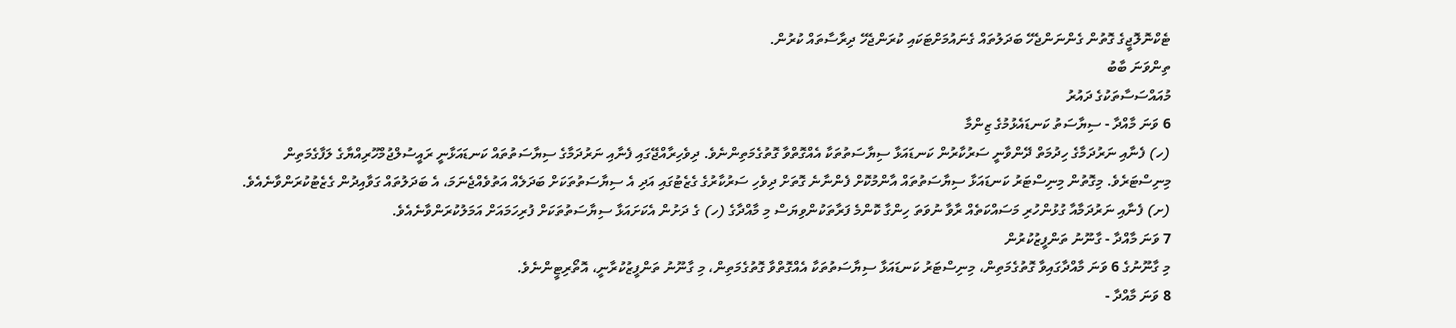ޓެކްނޮލޮޖީގެ ގޮތުން ގެންނަންޖެހޭ ބަދަލުތައް ގެނައުމަށްޓަކައި ކުރަންޖެހޭ ދިރާސާތައް ކުރުން.
ތިންވަނަ ބާބު
މުއައްސަސާތަކުގެ ދައުރު
6 ވަނަ މާއްދާ - ސިޔާސަތު ކަނޑައެޅުމުގެ ޒިންމާ
(ހ) ފެނާއި ނަރުދަމާގެ ހިދުމަތް ދޭންވާނީ ސަރުކާރުން ކަނޑައަޅާ ސިޔާސަތުތަކާ އެއްގޮތްވާ ގޮތުގެމަތިންނެވެ. ދިވެހިރާއްޖޭގައި ފެނާއި ނަރުދަމާގެ ސިޔާސަތުތައް ކަނޑައަޅާނީ ރައީސުލްޖުމްހޫރިއްޔާގެ ލަފާގެމަތިން މިނިސްޓަރެވެ. މިގޮތުން މިނިސްޓަރު ކަނޑައަޅާ ސިޔާސަތުތައް އާންމުކޮށް ފެންނާނެ ގޮތަށް ދިވެހި ސަރުކާރުގެ ގެޒެޓުގައި އަދި އެ ސިޔާސަތުތަކަށް ބަދަލެއް އަތުވެއްޖެނަމަ، އެ ބަދަލުތައް ގަވާއިދުން ގެޒެޓުކުރަންވާނެއެވެ.
(ށ) ފެނާއި ނަރުދަމާއާ ގުޅުންހުރި މަސައްކަތެއް ރާވާ ނުވަތަ ހިންގާ ކޮންމެ ފަރާތަކުންވިޔަސް މި މާއްދާގެ (ހ) ގެ ދަށުން އެކަށައަޅާ ސިޔާސަތުތަކަށް ފުރިހަމައަށް އަމަލުކުރަންވާނެއެވެ.
7 ވަނަ މާއްދާ - ގާނޫނު ތަންފީޒުކުރުން
މި ގާނޫނުގެ 6 ވަނަ މާއްދާގައިވާ ގޮތުގެމަތިން، މިނިސްޓަރު ކަނޑައަޅާ ސިޔާސަތުތަކާ އެއްގޮތްވާ ގޮތުގެމަތިން، މި ގާނޫނު ތަންފީޒުކުރާނީ، އޮތޯރިޓީންނެވެ.
8 ވަނަ މާއްދާ -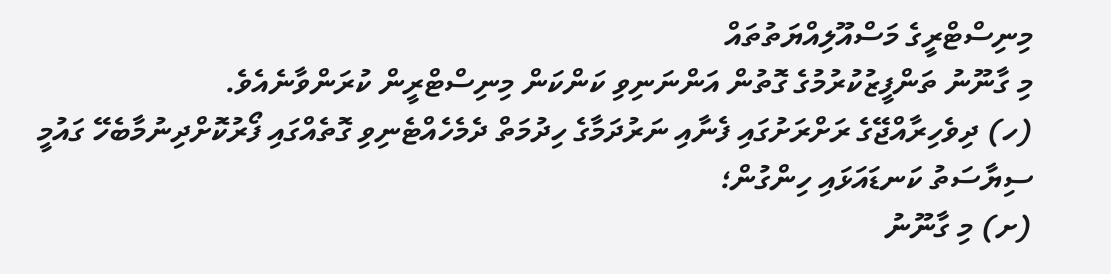މިނިސްޓްރީގެ މަސްއޫލިއްޔަތުތައް
މި ގާނޫނު ތަންފީޒުކުރުމުގެ ގޮތުން އަންނަނިވި ކަންކަން މިނިސްޓްރީން ކުރަންވާނެއެވެ.
(ހ) ދިވެހިރާއްޖޭގެ ރަށްރަށުގައި ފެނާއި ނަރުދަމާގެ ހިދުމަތް ދެމެހެއްޓެނިވި ގޮތެއްގައި ފޯރުކޮށްދިނުމާބެހޭ ގައުމީ ސިޔާސަތު ކަނޑައަޅައި ހިންގުން؛
(ށ) މި ގާނޫނު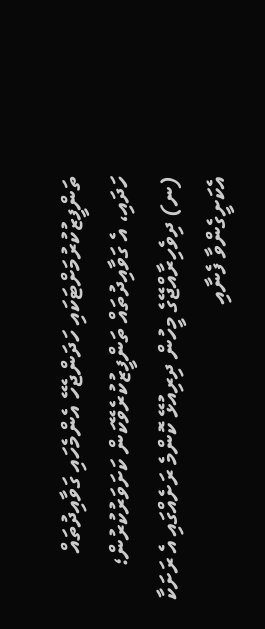ތަންފީޒުކުރުމަށްޓަކައި ހަދަންޖެހޭ އެންމެހައި ގަވާއިދުތައް ހަދައި، އެ ގަވާއިދުތައް ތަންފީޒުކުރެވޭކަން ކަށަވަރުކުރުން؛
(ނ) ދިވެހިރާއްޖޭގެ މީހުން ދިރިއުޅޭ ކޮންމެ ރަށެއްގައި އެ ރަށަކާ އެކަށީގެންވާ ފެނާއި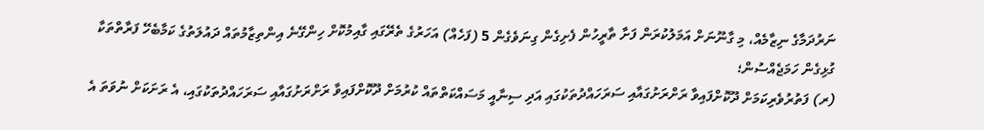ނަރުދަމާގެ ނިޒާމެއް، މި ގާނޫނަށް އަމަލުކުރަން ފަށާ ތާރީހުން ފެށިގެން ގިނަވެގެން 5 (ފަހެއް) އަހަރުގެ ތެރޭގައި ގާއިމުކޮށް ހިންގޭނެ އިންތިޒާމުތައް ދައުލަތުގެ ކަމާބެހޭ ފަރާތްތަކާ ގުޅިގެން ހަމަޖެއްސުން؛
(ރ) ފަތުރުވެރިކަމަށް ދޫކޮށްފައިވާ ރަށްރަށުގައާއި ސަރަހައްދުތަކުގައި އަދި ސިނާއީ މަސައްކަތްތައް ކުރުމަށް ދޫކޮށްފައިވާ ރަށްރަށުގައާއި ސަރަހައްދުތަކުގައި، އެ ރަށަކަށް ނުވަތަ އެ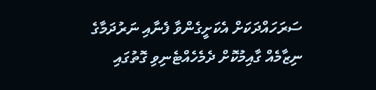ސަރަހައްދަކަށް އެކަށީގެންވާ ފެނާއި ނަރުދަމާގެ ނިޒާމެއް ގާއިމުކޮށް ދެމެހެއްޓެނިވި ގޮތުގައި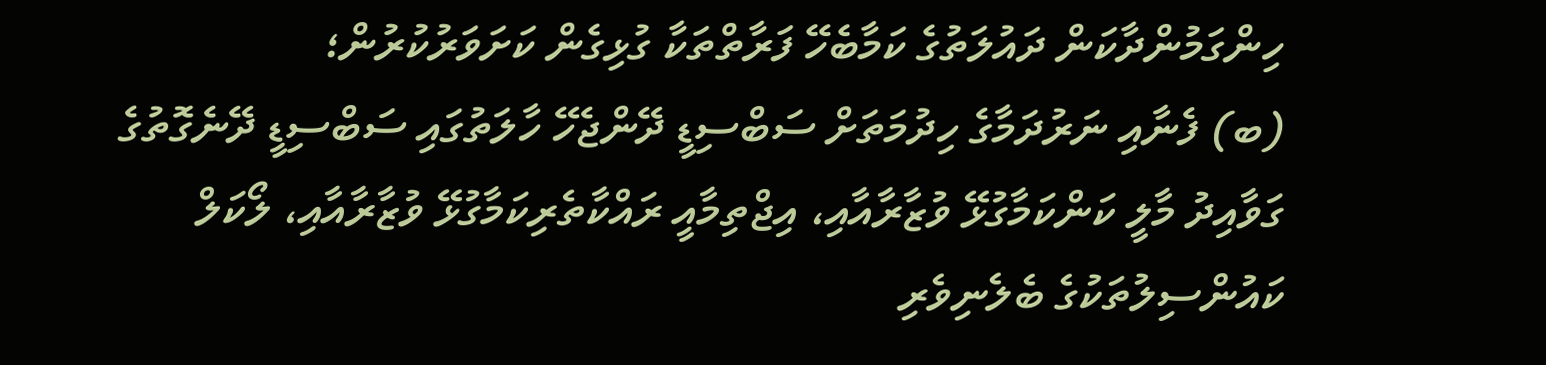ހިންގަމުންދާކަން ދައުލަތުގެ ކަމާބެހޭ ފަރާތްތަކާ ގުޅިގެން ކަށަވަރުކުރުން؛
(ބ) ފެނާއި ނަރުދަމާގެ ހިދުމަތަށް ސަބްސިޑީ ދޭންޖެހޭ ހާލަތުގައި ސަބްސިޑީ ދޭނެގޮތުގެ ގަވާއިދު މާލީ ކަންކަމާގުޅޭ ވުޒާރާއާއި، އިޖްތިމާއީ ރައްކާތެރިކަމާގުޅޭ ވުޒާރާއާއި، ލޯކަލް ކައުންސިލުތަކުގެ ބެލެނިވެރި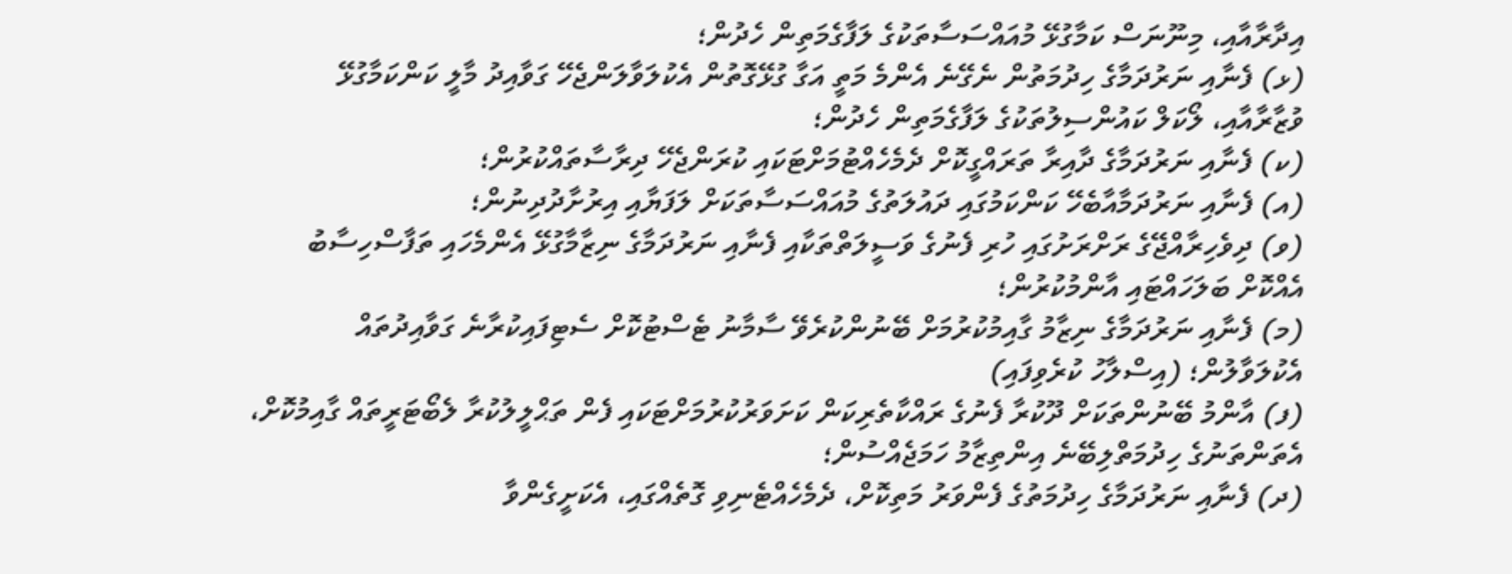އިދާރާއާއި، މިނޫނަސް ކަމާގުޅޭ މުއައްސަސާތަކުގެ ލަފާގެމަތިން ހެދުން؛
(ޅ) ފެނާއި ނަރުދަމާގެ ހިދުމަތުން ނެގޭނެ އެންމެ މަތީ އަގާ ގުޅޭގޮތުން އެކުލަވާލަންޖެހޭ ގަވާއިދު މާލީ ކަންކަމާގުޅޭ ވުޒާރާއާއި، ލޯކަލް ކައުންސިލުތަކުގެ ލަފާގެމަތިން ހެދުން؛
(ކ) ފެނާއި ނަރުދަމާގެ ދާއިރާ ތަރައްގީކޮށް ދެމެހެއްޓުމަށްޓަކައި ކުރަންޖެހޭ ދިރާސާތައްކުރުން؛
(އ) ފެނާއި ނަރުދަމާއާބެހޭ ކަންކަމުގައި ދައުލަތުގެ މުއައްސަސާތަކަށް ލަފަޔާއި އިރުށާދުދިނުން؛
(ވ) ދިވެހިރާއްޖޭގެ ރަށްރަށުގައި ހުރި ފެނުގެ ވަސީލަތްތަކާއި ފެނާއި ނަރުދަމާގެ ނިޒާމާގުޅޭ އެންމެހައި ތަފާސްހިސާބު އެއްކޮށް ބަލަހައްޓައި އާންމުކުރުން؛
(މ) ފެނާއި ނަރުދަމާގެ ނިޒާމު ގާއިމުކުރުމަށް ބޭނުންކުރެވޭ ސާމާނު ޓެސްޓުކޮށް ސެޓިފައިކުރާނެ ގަވާއިދުތައް އެކުލަވާލުން؛ (އިސްލާހު ކުރެވިފައި)
(ފ) އާންމު ބޭނުންތަކަށް ދޫކުރާ ފެނުގެ ރައްކާތެރިކަން ކަށަވަރުކުރުމަށްޓަކައި ފެން ތަޙްލީލުކުރާ ލެބޯޓަރީތައް ގާއިމުކޮށް، އެތަންތަނުގެ ހިދުމަތްލިބޭނެ އިންތިޒާމު ހަމަޖެއްސުން؛
(ދ) ފެނާއި ނަރުދަމާގެ ހިދުމަތުގެ ފެންވަރު މަތިކޮށް، ދެމެހެއްޓެނިވި ގޮތެއްގައި، އެކަށީގެންވާ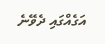އަގެއްގައި ދެވޭނެ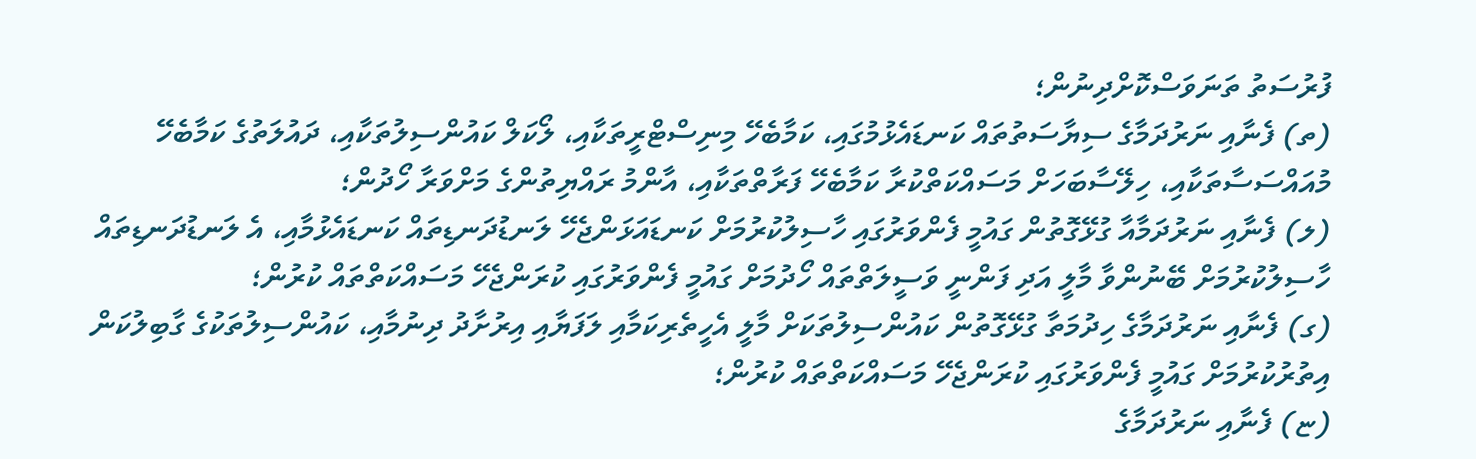ފުރުސަތު ތަނަވަސްކޮށްދިނުން؛
(ތ) ފެނާއި ނަރުދަމާގެ ސިޔާސަތުތައް ކަނޑައެޅުމުގައި، ކަމާބެހޭ މިނިސްޓްރީތަކާއި، ލޯކަލް ކައުންސިލުތަކާއި، ދައުލަތުގެ ކަމާބެހޭ މުއައްސަސާތަކާއި، ހިލޭސާބަހަށް މަސައްކަތްކުރާ ކަމާބެހޭ ފަރާތްތަކާއި، އާންމު ރައްޔިތުންގެ މަށްވަރާ ހޯދުން؛
(ލ) ފެނާއި ނަރުދަމާއާ ގުޅޭގޮތުން ގައުމީ ފެންވަރުގައި ހާސިލުކުރުމަށް ކަނޑައަޅަންޖެހޭ ލަނޑުދަނޑިތައް ކަނޑައެޅުމާއި، އެ ލަނޑުދަނޑިތައް ހާސިލުކުރުމަށް ބޭނުންވާ މާލީ އަދި ފަންނީ ވަސީލަތްތައް ހޯދުމަށް ގައުމީ ފެންވަރުގައި ކުރަންޖެހޭ މަސައްކަތްތައް ކުރުން؛
(ގ) ފެނާއި ނަރުދަމާގެ ހިދުމަތާ ގުޅޭގޮތުން ކައުންސިލުތަކަށް މާލީ އެހީތެރިކަމާއި ލަފަޔާއި އިރުށާދު ދިނުމާއި، ކައުންސިލުތަކުގެ ގާބިލުކަން އިތުރުކުރުމަށް ގައުމީ ފެންވަރުގައި ކުރަންޖެހޭ މަސައްކަތްތައް ކުރުން؛
(ޏ) ފެނާއި ނަރުދަމާގެ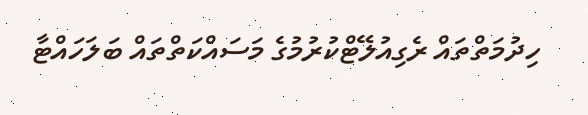ހިދުމަތްތައް ރެގިއުލޭޓްކުރުމުގެ މަސައްކަތްތައް ބަލަހައްޓާ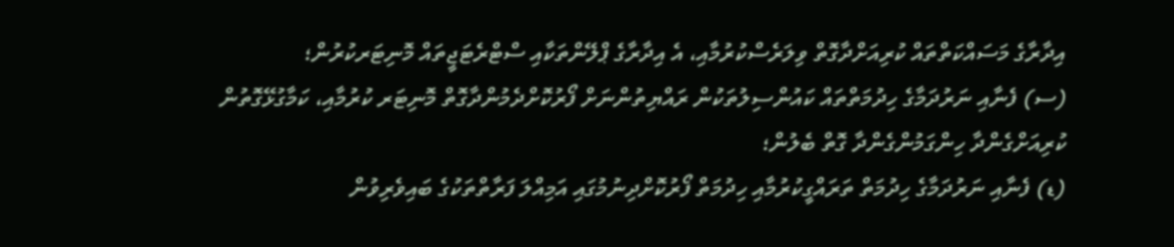އިދާރާގެ މަސައްކަތްތައް ކުރިއަށްދާގޮތް ވިލަރެސްކުރުމާއި، އެ އިދާރާގެ ޕްލޭންތަކާއި ސްޓްރެޓަޖީތައް މޮނިޓަރކުރުން؛
(ސ) ފެނާއި ނަރުދަމާގެ ހިދުމަތްތައް ކައުންސިލުތަކުން ރައްޔިތުންނަށް ފޯރުކޮށްދެމުންދާގޮތް މޮނިޓަރ ކުރުމާއި، ކަމާގުޅޭގޮތުން ކުރިއަށްގެންދާ ހިންގަމުންގެންދާ ގޮތް ބެލުން؛
(ޑ) ފެނާއި ނަރުދަމާގެ ހިދުމަތް ތަރައްގީކުރުމާއި ހިދުމަތް ފޯރުކޮށްދިނުމުގައި އަމިއްލަ ފަރާތްތަކުގެ ބައިވެރިވުން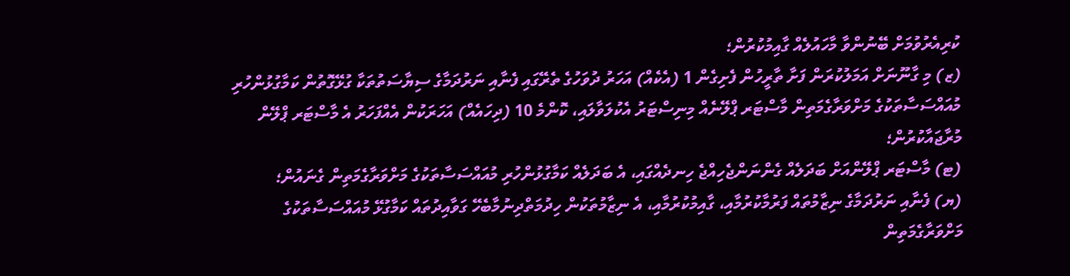ކުރިއެރުވުމަށް ބޭނުންވާ މާހައުލެއް ގާއިމުކުރުން؛
(ޒ) މި ގާނޫނަށް އަމަލުކުރަން ފަށާ ތާރީހުން ފެށިގެން 1 (އެކެއް) އަހަރު ދުވަހުގެ ތެރޭގައި ފެނާއި ނަރުދަމާގެ ސިޔާސަތުތަކާ ގުޅޭގޮތުން ކަމާގުޅުންހުރި މުއައްސަސާތަކުގެ މަށްވަރާގެމަތިން މާސްޓަރ ޕްލޭނެއް މިނިސްޓަރު އެކުލަވާލައި، ކޮންމެ 10 (ދިހައެއް) އަހަރަކުން އެއްފަހަރު އެ މާސްޓަރ ޕްލޭން މުރާޖައާކުރުން؛
(ޓ) މާސްޓަރ ޕްލޭންއަށް ބަދަލެއް ގެންނަންޖެހިއްޖެ ހިނދެއްގައި، އެ ބަދަލެއް ކަމާގުޅުންހުރި މުއައްސަސާތަކުގެ މަށްވަރާގެމަތިން ގެނައުން؛
(ޔ) ފެނާއި ނަރުދަމާގެ ނިޒާމުތައް ފަރުމާކުރުމާއި، ގާއިމުކުރުމާއި، އެ ނިޒާމުތަކުން ހިދުމަތްދިނުމާބެހޭ ގަވާއިދުތައް ކަމާގުޅޭ މުއައްސަސާތަކުގެ މަށްވަރާގެމަތިން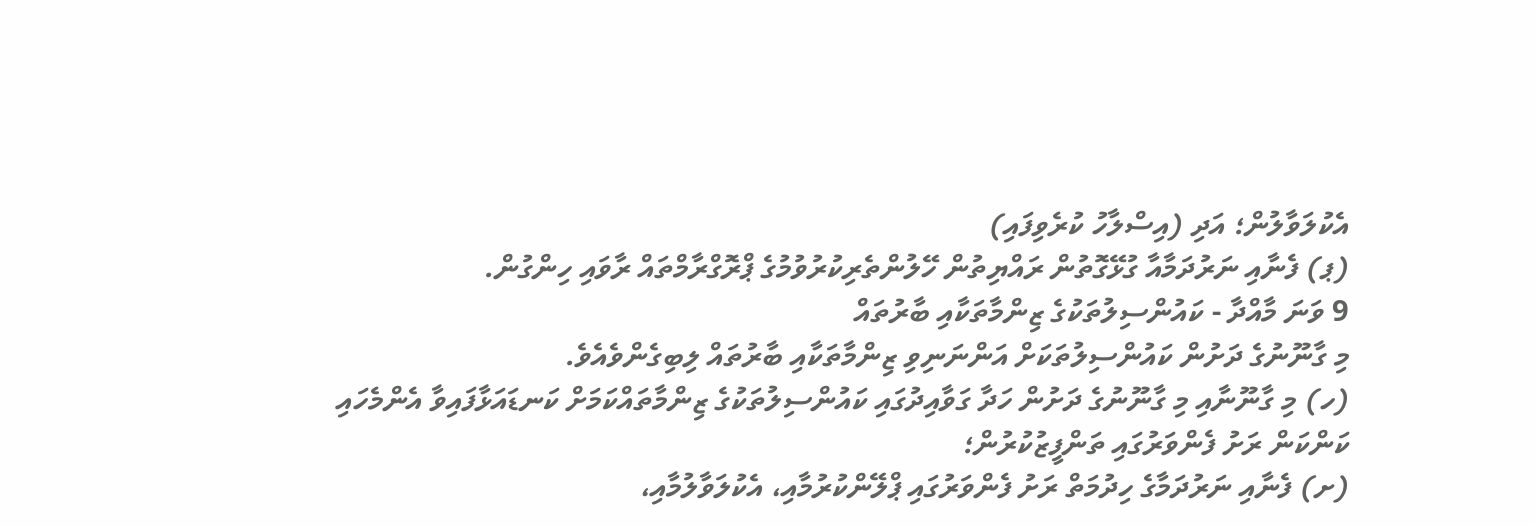އެކުލަވާލުން؛ އަދި (އިސްލާހު ކުރެވިފައި)
(ޕ) ފެނާއި ނަރުދަމާއާ ގުޅޭގޮތުން ރައްޔިތުން ހޭލުންތެރިކުރުވުމުގެ ޕްރޮގްރާމްތައް ރާވައި ހިންގުން.
9 ވަނަ މާއްދާ - ކައުންސިލުތަކުގެ ޒިންމާތަކާއި ބާރުތައް
މި ގާނޫނުގެ ދަށުން ކައުންސިލުތަކަށް އަންނަނިވި ޒިންމާތަކާއި ބާރުތައް ލިބިގެންވެއެވެ.
(ހ) މި ގާނޫނާއި މި ގާނޫނުގެ ދަށުން ހަދާ ގަވާއިދުގައި ކައުންސިލުތަކުގެ ޒިންމާތައްކަމަށް ކަނޑައަޅާފައިވާ އެންމެހައި ކަންކަން ރަށު ފެންވަރުގައި ތަންފީޒުކުރުން؛
(ށ) ފެނާއި ނަރުދަމާގެ ހިދުމަތް ރަށު ފެންވަރުގައި ޕްލޭންކުރުމާއި، އެކުލަވާލުމާއި،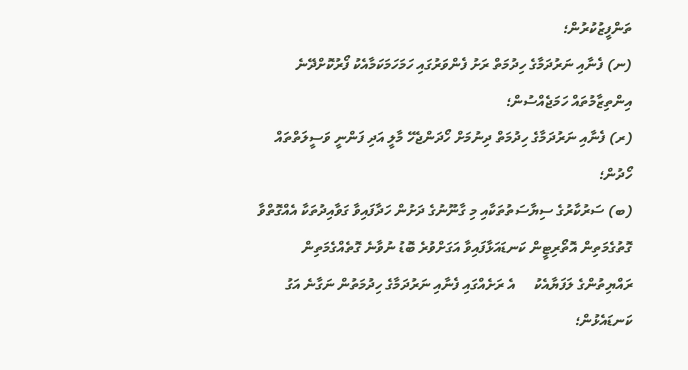ތަންފީޒުކުރުން؛
(ނ) ފެނާއި ނަރުދަމާގެ ހިދުމަތް ރަށު ފެންވަރުގައި ހަމަހަމަކަމާއެކު ފޯރުކޮށްދޭނެ އިންތިޒާމުތައް ހަމަޖެއްސުން؛
(ރ) ފެނާއި ނަރުދަމާގެ ހިދުމަތް ދިނުމަށް ހޯދަންޖެހޭ މާލީ އަދި ފަންނީ ވަސީލަތްތައް ހޯދުން؛
(ބ) ސަރުކާރުގެ ސިޔާސަތުތަކާއި މި ގާނޫނުގެ ދަށުން ހަދާފައިވާ ގަވާއިދުތަކާ އެއްގޮތްވާ ގޮތުގެމަތިން އޮތޯރިޓީން ކަނޑައަޅާފައިވާ އަގަށްވުރެ ބޮޑު ނުވާނެ ގޮތެއްގެމަތިން ރައްޔިތުންގެ ލަފަޔާއެކު     އެ ރަށެއްގައި ފެނާއި ނަރުދަމާގެ ހިދުމަތުން ނަގާނެ އަގު ކަނޑައެޅުން؛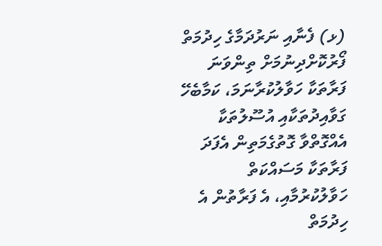(ޅ) ފެނާއި ނަރުދަމާގެ ހިދުމަތް ފޯރުކޮށްދިނުމަށް ތިންވަނަ ފަރާތަކާ ހަވާލުކުރާނަމަ، ކަމާބެހޭ ގަވާއިދުތަކާއި އުސޫލުތަކާ އެއްގޮތްވާ ގޮތުގެމަތިން އެފަދަ ފަރާތަކާ މަސައްކަތް ހަވާލުކުރުމާއި، އެ ފަރާތުން އެ ހިދުމަތް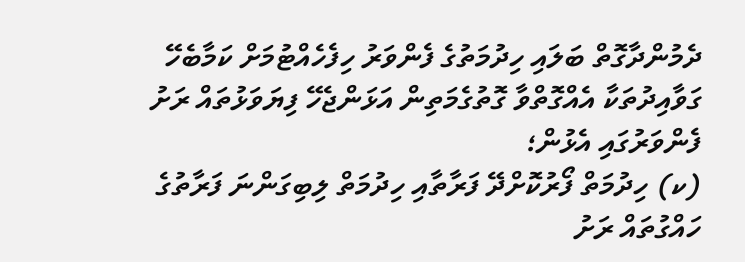ދެމުންދާގޮތް ބަލައި ހިދުމަތުގެ ފެންވަރު ހިފެހެއްޓުމަށް ކަމާބެހޭ ގަވާއިދުތަކާ އެއްގޮތްވާ ގޮތުގެމަތިން އަޅަންޖެހޭ ފިޔަވަޅުތައް ރަށު ފެންވަރުގައި އެޅުން؛
(ކ) ހިދުމަތް ފޯރުކޮށްދޭ ފަރާތާއި ހިދުމަތް ލިބިގަންނަ ފަރާތުގެ ހައްގުތައް ރަށު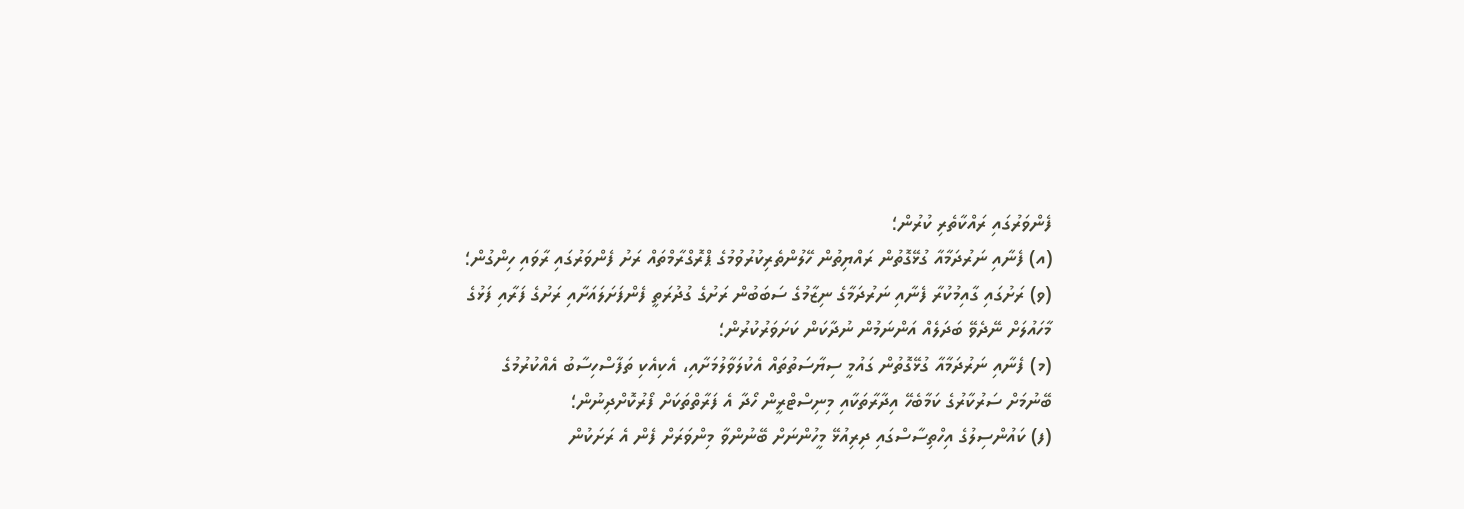ފެންވަރުގައި ރައްކާތެރި ކުރުން؛
(އ) ފެނާއި ނަރުދަމާއާ ގުޅޭގޮތުން ރައްޔިތުން ހޭލުންތެރިކުރުވުމުގެ ޕްރޮގްރާމްތައް ރަށު ފެންވަރުގައި ރާވައި ހިންގުން؛
(ވ) ރަށުގައި ގާއިމުކުރާ ފެނާއި ނަރުދަމާގެ ނިޒާމުގެ ސަބަބުން ރަށުގެ ގުދުރަތީ ފެންފަށަލައަށާއި ރަށުގެ ފަރާއި ފަޅުގެ މާހައުލަށް ނޭދެވޭ ބަދަލެއް އަންނަމުން ނުދާކަން ކަށަވަރުކުރުން؛
(މ) ފެނާއި ނަރުދަމާއާ ގުޅޭގޮތުން ގައުމީ ސިޔާސަތުތައް އެކުލަވާލުމަށާއި، އެކިއެކި ތަފާސްހިސާބު އެއްކުރުމުގެ ބޭނުމަށް ސަރުކާރުގެ ކަމާބެހޭ އިދާރާތަކާއި މިނިސްޓްރީން ހޯދާ އެ ފަރާތްތަކަށް ފޯރުކޮށްދިނުން؛
(ފ) ކައުންސިލުގެ އިހްތިސާސްގައި ދިރިއުޅޭ މީހުންނަށް ބޭނުންވާ މިންވަރަށް ފެން އެ ރަށަކުން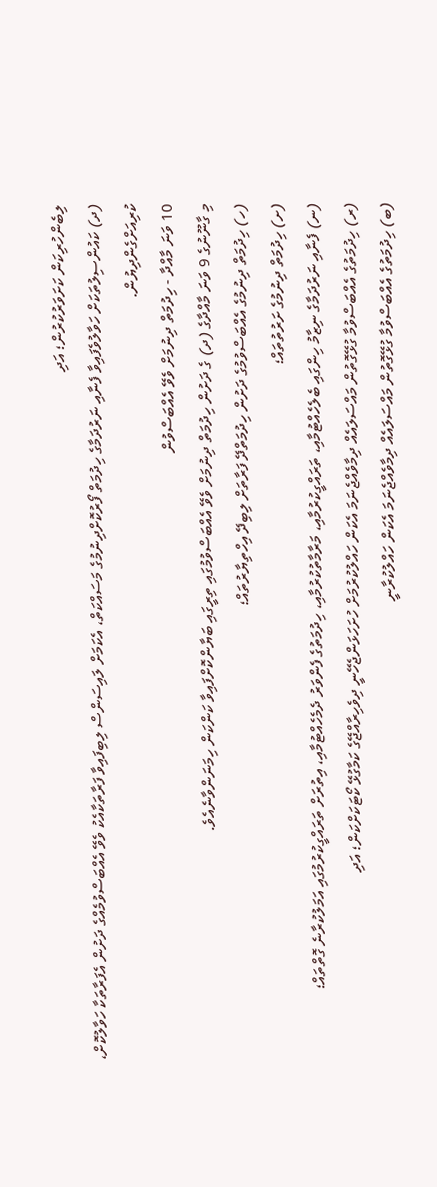ލިބެންހުރިކަން ކަށަވަރުކުރުން؛ އަދި
(ދ) ކައުންސިލުތަކަށް ހަވާލުވެފައިވާ ފެނާއި ނަރުދަމާގެ ހިދުމަތް ފޯރުކޮށްދިނުމުގެ މަސައްކަތް، އެކަމަށް ލައިސަންސް ލިބިފައިވާ ފަރާތަކާއެކު ވެވޭ އެއްބަސްވުމެއްގެ ދަށުން އެފަރާތަކާ ހަވާލުކޮށް، ކުރިއަށްގެންދިޔުން.
10 ވަނަ މާއްދާ - ހިދުމަތް ދިނުމަށް ވެވޭ އެއްބަސްވުން
މި ގާނޫނުގެ 9 ވަނަ މާއްދާގެ (ދ) ގެ ދަށުން ހިދުމަތް ދިނުމަށް ވެވޭ އެއްބަސްވުމުގައި ތިރީގައި ބަޔާންކޮށްފައިވާ ކަންކަން ހިމަނަންވާނެއެވެ.
(ހ) ހިދުމަތް ދިނުމުގެ އެއްބަސްވުމުގެ ދަށުން ހިދުމަތްދޭ ފަރާތަށް ލިބިދޭ އިހްތިޔާރުތައް؛
(ށ) ހިދުމަތް ދިނުމުގެ ށަރުތުތައް؛
(ނ) ފެނާއި ނަރުދަމާގެ ނިޒާމު ހިންގައި ބެލެހެއްޓުމާއި، ތަރައްގީކުރުމާއި، މަރާމާތުކުރުމާއި، ހިދުމަތުގެ ފެންވަރު ދެމެހެއްޓުމާއި، އިތުރަށް ތަރައްގީކުރުމުގައި އަމަލުކުރާނެ ގޮތްތައް؛
(ރ) ހިދުމަތުގެ އެއްބަސްވުމާ ގުޅޭގޮތުން މައްސަލައެއް ދިމާވެއްޖެނަމަ އެކަން ހައްލުކުރުމަށް ހުށަހަޅަންޖެހޭނީ ދިވެހިރާއްޖޭގެ ކަމާގުޅޭ ކޯޓަކަށްކަން؛ އަދި
(ބ) ހިދުމަތުގެ އެއްބަސްވުމާ ގުޅޭގޮތުން މައްސަލައެއް ދިމާވެއްޖެނަމަ އެކަން ހައްލުކުރާނީ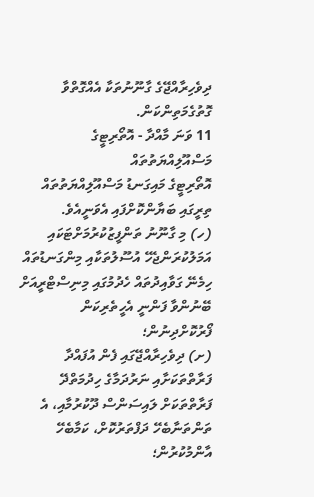ދިވެހިރާއްޖޭގެ ގާނޫނުތަކާ އެއްގޮތްވާ ގޮތުގެމަތިންކަން.
11 ވަނަ މާއްދާ - އޮތޯރިޓީގެ މަސްއޫލިއްޔަތުތައް
އޮތޯރިޓީގެ މައިގަނޑު މަސްއޫލިއްޔަތުތައް ތިރީގައި ބަޔާންކޮށްފައި އެވަނީއެވެ.
(ހ) މި ގާނޫނު ތަންފީޒުކުރުމަށްޓަކައި އަމަލުކުރަންޖެހޭ އުސޫލުތަކާއި މިންގަނޑުތައް ހިމެނޭ ގަވާއިދުތައް ހެދުމުގައި މިނިސްޓްރީއަށް ބޭނުންވާ ފަންނީ އެހީތެރިކަން ފޯރުކޮށްދިނުން؛
(ށ) ދިވެހިރާއްޖޭގައި ފެން އުފައްދާ ފަރާތްތަކަށާއި ނަރުދަމާގެ ހިދުމަތްދޭ ފަރާތްތަކަށް ލައިސަންސް ދޫކުރުމާއި، އެ ތަންތަނާބެހޭ ދަފްތަރުކޮށް، ކަމާބެހޭ އާންމުކުރުން؛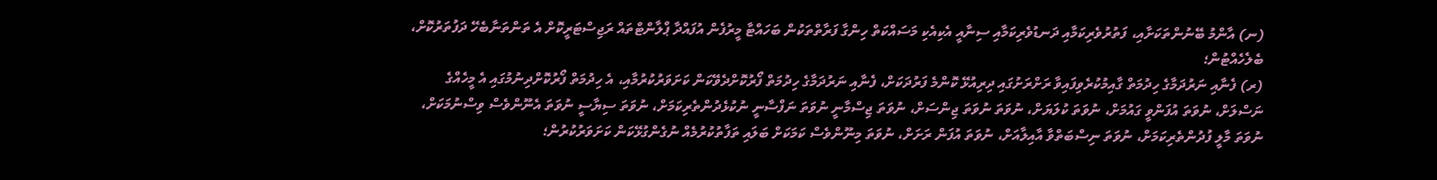(ނ) އާންމު ބޭނުންތަކަށާއި، ފަތުރުވެރިކަމާއި ދަނޑުވެރިކަމާއި ސިނާއީ އެކިއެކި މަސައްކަތް ހިންގާ ފަރާތްތަކުން ބަހައްޓާ މީރުފެން އުފައްދާ ޕްލާންޓްތައް ރަޖިސްޓަރީކޮށް އެ ތަންތަނާބެހޭ ދަފުތަރުކޮށް، ބެލެހެއްޓުން؛
(ރ) ފެނާއި ނަރުދަމާގެ ހިދުމަތް ގާއިމުކުރެވިފައިވާ ރަށްރަށުގައި ދިރިއުޅޭ ކޮންމެ ފަރުދަކަށް، ފެނާއި ނަރުދަމާގެ ހިދުމަތް ފޯރުކޮށްދެވޭކަން ކަށަވަރުކުރުމާއި، އެ ހިދުމަތް ފޯރުކޮށްދިނުމުގައި އެ މީހެއްގެ ނަސްލަށް، ނުވަތަ އުފަންވީ ގައުމަށް، ނުވަތަ ކުލަޔަށް، ނުވަތަ ނުވަތަ ޖިންސަށް، ނުވަތަ ޖިސްމާނީ ނުވަތަ ނަފްސާނީ ނުކުޅެދުންތެރިކަމަށް، ނުވަތަ ސިޔާސީ ނުވަތަ އެނޫންވެސް ވިސްނުމަކަށް، ނުވަތަ މާލީ ފުދުންތެރިކަމަށް، ނުވަތަ ނިސްބަތްވާ އާއިލާއަށް، ނުވަތަ އުފަން ރަށަށް، ނުވަތަ މިނޫންވެސް ކަމަކަށް ބަލައި ތަފާތުކުރުމެއް ނުގެންގުޅޭކަން ކަށަވަރުކުރުން؛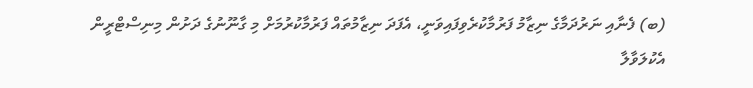(ބ) ފެނާއި ނަރުދަމާގެ ނިޒާމު ފަރުމާކުރެވިފައިވަނީ، އެފަދަ ނިޒާމުތައް ފަރުމާކުރުމަށް މި ގާނޫނުގެ ދަށުން މިނިސްޓްރީން އެކުލަވާލާ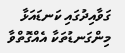ގަވާއިދުގައި ކަނޑައަޅާ މިންގަނޑުތަކާ އެއްގޮތްވާ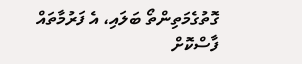ގޮތުގެމަތިންތޯ ބަލައި، އެ ފަރުމާތައް ފާސްކޮށް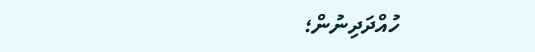ހުއްދަދިނުން؛